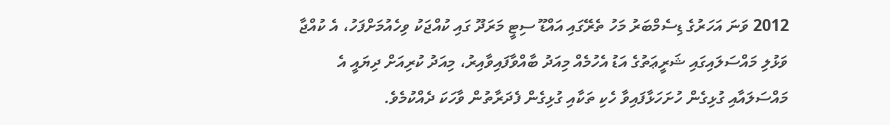2012 ވަނަ އަހަރުގެ ޑިސެމްބަރު މަހު ތެރޭގައި އައްޑޫ ސިޓީ މަރަދޫ ގައި ކުއްޖަކު ވިހެއުމަށްފަހު، އެ ކުއްޖާ ވަޅުލި މައްސަލައިގައި ޝަރީޢަތުގެ އަޑު އެހުމެއް މިއަދު ބާއްވާފައިވާއިރު، މިއަދު ކުރިއަށް ދިޔައީ އެ މައްސަލައާއި ގުޅިގެން ހުށަހަޅާފައިވާ ހެކި ތަކާއި ގުޅިގެން ފެދަރާތުން ވާހަކަ ދެއްކުމެވެ.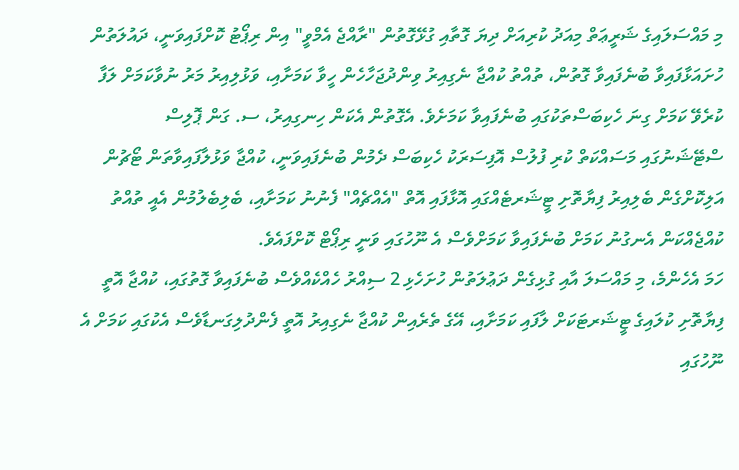މި މައްސަލައިގެ ޝަރީޢަތް މިއަދު ކުރިއަށް ދިޔަ ގޮތާއި ގުޅޭގޮތުން "ރާއްޖެ އެމްވީ" އިން ރިޕޯޓު ކޮށްފައިވަނީ، ދައުލަތުން ހުށައަޅާފައިވާ ބުނެފައިވާ ގޮތުން، ތުއްތު ކުއްޖާ ނެގިއިރު ވިންދުޖަހާހެން ހީވާ ކަމަށާއި، ވަޅުލިއިރު މަރު ނުވާކަމަށް ލަފާ ކުރެވޭ ކަމަށް ގިނަ ހެކިބަސްތަކުގައި ބުނެފައިވާ ކަމަށެވެ. އެގޮތުން އެކަން ހިނގިއިރު، ސ. ގަން ޕޮލިސް ސްޓޭޝަނުގައި މަސައްކަތް ކުރި ފުލުސް އޮފިސަރަކު ހެކިބަސް ދެމުން ބުނެފައިވަނީ، ކުއްޖާ ވަޅުލާފައިވާތަން ޓޯޗުން އަލިކޮށްގެން ބެލިއިރު ފިޔާތޮށި ޓީޝަރޓެއްގައި އޮޅާފައި އޮތް "އެއްޗެއް" ފެނުނު ކަމަށާއި، ބެލިބެލުމުން އެއީ ތުއްތު ކުއްޖެއްކަން އެނގުނު ކަމަށް ބުނެފައިވާ ކަމަށްވެސް އެ ނޫހުގައި ވަނީ ރިޕޯޓް ކޮށްފައެވެ.
ހަމަ އެހެންމެ، މި މައްސަލަ އާއި ގުޅިގެން ދަޢުލަތުން ހުށަހެޅި 2 ސިއްރު ހެއްކެއްވެސް ބުނެފައިވާ ގޮތުގައި، ކުއްޖާ އޮތީ ފިޔާތޮށި ކުލައިގެ ޓީޝަރޓަކަށް ލާފައި ކަމަށާއި، އޭގެ ތެރެއިން ކުއްޖާ ނެގިއިރު އޮތީ ފެންދުލިގަނޑާވެސް އެކުގައި ކަމަށް އެ ނޫހުގައި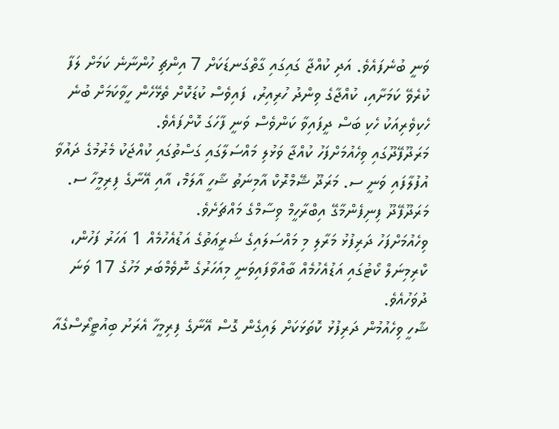ވަނީ ބުނެފައެވެ. އަދި ކުއްޖާ ގައިގައި ގާތްގަނޑަކަށް 7 އިންޗި ހުންނާނެ ކަމަށް ލަފާ ކުރެވޭ ކަމަށާއި، ކުއްޖާގެ ވިންދު ހުރިއިރު، ފައިވެސް ކުޑަކޮށް ތެޅޭހެން ހީވާކަމަށް ބުނެ ހެކިވެރިއަކު ހެކި ބަސް ދީފައިވާ ކަންވެސް ވަނީ ފާހަގަ ކޮށްފައެވެ.
މަރަދޫފޭދޫގައި ވިހެއުމަށްފަހު ކުއްޖާ ވަޅުލި މައްސަލާގައި ގަސްތުގައި ކުއްޖަކު މެރުމުގެ ދައުވާ އުފުލާފައި ވަނީ ސ. މަރަދޫ ޝޭމްރޮކް އާމިނަތު ޝާހީ އާލަމް، އާއި އޭނާގެ ފިރިމީހާ ސ. މަރަދޫފޭދޫ ފިނިފެންމާގޭ އިބްރާހީމް ވިސާމްގެ މައްޗަށެވެ.
ވިހެއުމަށްފަހު ދަރިފުޅު މަރާލި މި މައްސަލައިގެ ޝަރީޢަތުގެ އަޑުއެހުމެއް 1 އަހަރު ފަހުން، ކްރިމިނަލް ކޯޓުގައި އަޑުއެހުމެއް ބާއްވާފައިވަނީ މިއަހަރުގެ ނޮވެމްބަރ މަހުގެ 17 ވަނަ ދުވަހުއެވެ.
ޝާހީ ވިހެއުމުން ދަރިފުޅު ކޮތަޅަކަށް ލައިގެން ގޮސް އޭނާގެ ފިރިމީހާ އެރަށު ބިއުޓީރޯސްގެއާ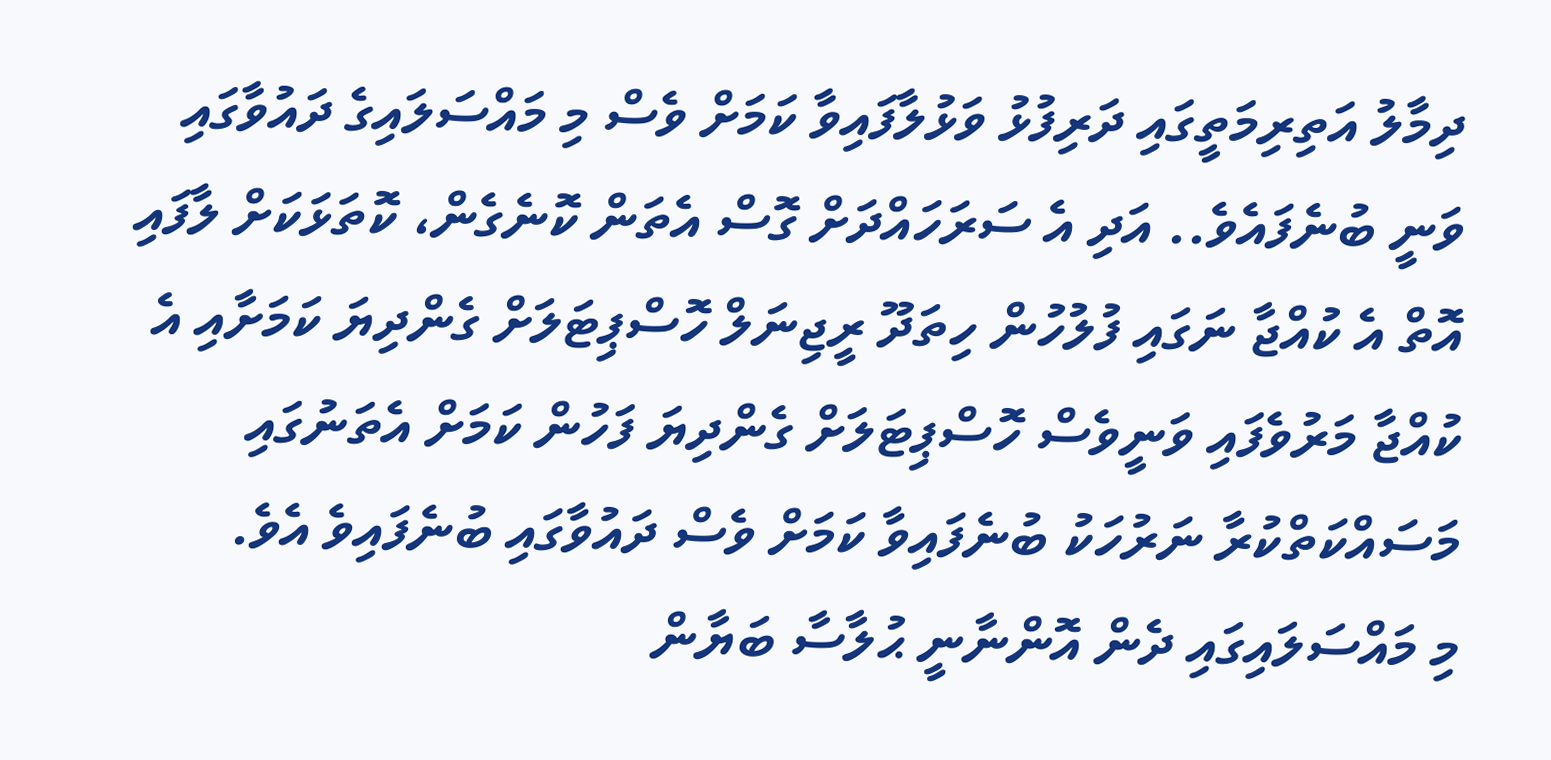ދިމާލު އަތިރިމަތީގައި ދަރިފުޅު ވަޅުލާފައިވާ ކަމަށް ވެސް މި މައްސަލައިގެ ދައުވާގައި ވަނީ ބުނެފައެވެ.. އަދި އެ ސަރަހައްދަށް ގޮސް އެތަން ކޮނެގެން، ކޮތަޅަކަށް ލާފައި އޮތް އެ ކުއްޖާ ނަގައި ފުލުހުން ހިތަދޫ ރީޖިނަލް ހޮސްޕިޓަލަށް ގެންދިޔަ ކަމަށާއި އެ ކުއްޖާ މަރުވެފައި ވަނީވެސް ހޮސްޕިޓަލަށް ގެންދިޔަ ފަހުން ކަމަށް އެތަނުގައި މަސައްކަތްކުރާ ނަރުހަކު ބުނެފައިވާ ކަމަށް ވެސް ދައުވާގައި ބުނެފައިވެ އެވެ.
މި މައްސަލައިގައި ދެން އޮންނާނީ ޙުލާސާ ބަޔާން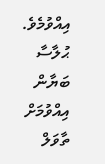އިއްވުމެވެ. ޙުލާސާ ބަޔާން އިއްވުމަށް ތާވަލް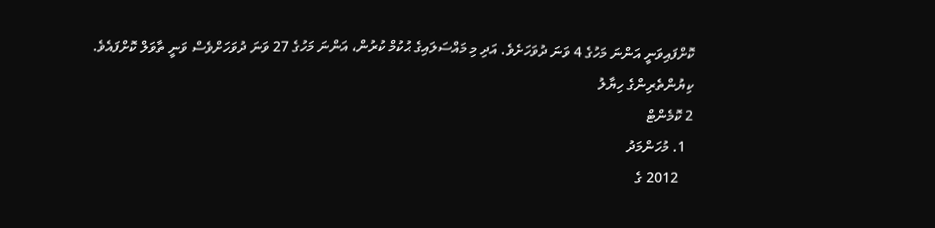ކޮށްފައިވަނީ އަންނަ މަހުގެ 4 ވަނަ ދުވަހަށެވެ. އަދި މި މައްސަލައިގެ ޙުކުމް ކުރުން، އަންނަ މަހުގެ 27 ވަނަ ދުވަހަށްވެސް ވަނީ ތާވަލް ކޮށްފައެވެ.
ކިޔުންތެރިންގެ ހިޔާލު
2 ކޮމެންޓް
  1. މުހަންމަދު
    2012 ގެ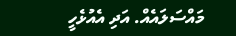މައްސަލައެއް. އަދި އެއުޅެހީ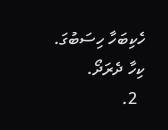ހެކިބަހާ ހިސަބުގަ. ކިހާ ދެރަދޯ.
  2.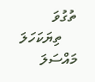ތުގުވަ
    ތިޔަކަހަލަ މައްސަލަ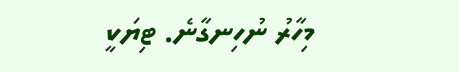މިހާރު ނުހިނގާނެ. ޓިޔަކީ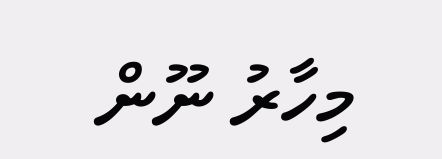މިހާރު ނޫން